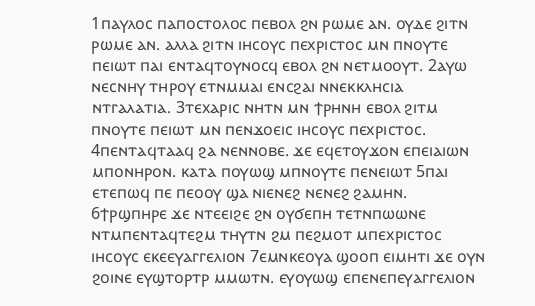1ⲡⲁⲩⲗⲟⲥ ⲡⲁⲡⲟⲥⲧⲟⲗⲟⲥ ⲡⲉⲃⲟⲗ ϩⲛ ⲣⲱⲙⲉ ⲁⲛ. ⲟⲩⲇⲉ ϩⲓⲧⲛ ⲣⲱⲙⲉ ⲁⲛ. ⲁⲗⲗⲁ ϩⲓⲧⲛ ⲓⲏⲥⲟⲩⲥ ⲡⲉⲭⲣⲓⲥⲧⲟⲥ ⲙⲛ ⲡⲛⲟⲩⲧⲉ ⲡⲉⲓⲱⲧ ⲡⲁⲓ ⲉⲛⲧⲁϥⲧⲟⲩⲛⲟⲥϥ ⲉⲃⲟⲗ ϩⲛ ⲛⲉⲧⲙⲟⲟⲩⲧ. 2ⲁⲩⲱ ⲛⲉⲥⲛⲏⲩ ⲧⲏⲣⲟⲩ ⲉⲧⲛⲙⲙⲁⲓ ⲉⲛⲥϩⲁⲓ ⲛⲛⲉⲕⲕⲗⲏⲥⲓⲁ ⲛⲧⲅⲁⲗⲁⲧⲓⲁ. 3ⲧⲉⲭⲁⲣⲓⲥ ⲛⲏⲧⲛ ⲙⲛ ϯⲣⲏⲛⲏ ⲉⲃⲟⲗ ϩⲓⲧⲙ ⲡⲛⲟⲩⲧⲉ ⲡⲉⲓⲱⲧ ⲙⲛ ⲡⲉⲛϫⲟⲉⲓⲥ ⲓⲏⲥⲟⲩⲥ ⲡⲉⲭⲣⲓⲥⲧⲟⲥ. 4ⲡⲉⲛⲧⲁϥⲧⲁⲁϥ ϩⲁ ⲛⲉⲛⲛⲟⲃⲉ. ϫⲉ ⲉϥⲉⲧⲟⲩϫⲟⲛ ⲉⲡⲉⲓⲁⲓⲱⲛ ⲙⲡⲟⲛⲏⲣⲟⲛ. ⲕⲁⲧⲁ ⲡⲟⲩⲱϣ ⲙⲡⲛⲟⲩⲧⲉ ⲡⲉⲛⲉⲓⲱⲧ 5ⲡⲁⲓ ⲉⲧⲉⲡⲱϥ ⲡⲉ ⲡⲉⲟⲟⲩ ϣⲁ ⲛⲓⲉⲛⲉϩ ⲛⲉⲛⲉϩ ϩⲁⲙⲏⲛ.
6ϯⲣϣⲡⲏⲣⲉ ϫⲉ ⲛⲧⲉⲉⲓϩⲉ ϩⲛ ⲟⲩϭⲉⲡⲏ ⲧⲉⲧⲛⲡⲱⲱⲛⲉ ⲛⲧⲙⲡⲉⲛⲧⲁϥⲧⲉϩⲙ ⲧⲏⲩⲧⲛ ϩⲙ ⲡⲉϩⲙⲟⲧ ⲙⲡⲉⲭⲣⲓⲥⲧⲟⲥ ⲓⲏⲥⲟⲩⲥ ⲉⲕⲉⲉⲩⲁⲅⲅⲉⲗⲓⲟⲛ 7ⲉⲙⲛⲕⲉⲟⲩⲁ ϣⲟⲟⲡ ⲉⲓⲙⲏⲧⲓ ϫⲉ ⲟⲩⲛ ϩⲟⲓⲛⲉ ⲉⲩϣⲧⲟⲣⲧⲣ ⲙⲙⲱⲧⲛ. ⲉⲩⲟⲩⲱϣ ⲉⲡⲉⲛⲉⲡⲉⲩⲁⲅⲅⲉⲗⲓⲟⲛ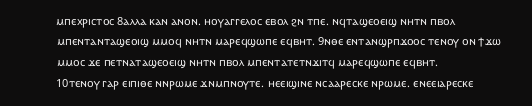ⲙⲡⲉⲭⲣⲓⲥⲧⲟⲥ 8ⲁⲗⲗⲁ ⲕⲁⲛ ⲁⲛⲟⲛ. ⲏⲟⲩⲁⲅⲅⲉⲗⲟⲥ ⲉⲃⲟⲗ ϩⲛ ⲧⲡⲉ. ⲛϥⲧⲁϣⲉⲟⲉⲓϣ ⲛⲏⲧⲛ ⲡⲃⲟⲗ ⲙⲡⲉⲛⲧⲁⲛⲧⲁϣⲉⲟⲓϣ ⲙⲙⲟϥ ⲛⲏⲧⲛ ⲙⲁⲣⲉϥϣⲱⲡⲉ ⲉϥⲃⲏⲧ. 9ⲛⲑⲉ ⲉⲛⲧⲁⲛϣⲣⲡϫⲟⲟⲥ ⲧⲉⲛⲟⲩ ⲟⲛ ϯϫⲱ ⲙⲙⲟⲥ ϫⲉ ⲡⲉⲧⲛⲁⲧⲁϣⲉⲟⲉⲓϣ ⲛⲏⲧⲛ ⲡⲃⲟⲗ ⲙⲡⲉⲛⲧⲁⲧⲉⲧⲛϫⲓⲧϥ ⲙⲁⲣⲉϥϣⲱⲡⲉ ⲉϥⲃⲏⲧ.
10ⲧⲉⲛⲟⲩ ⲅⲁⲣ ⲉⲓⲡⲓⲑⲉ ⲛⲛⲣⲱⲙⲉ ϫⲛⲙⲡⲛⲟⲩⲧⲉ. ⲏⲉⲉⲓϣⲓⲛⲉ ⲛⲥⲁⲁⲣⲉⲥⲕⲉ ⲛⲣⲱⲙⲉ. ⲉⲛⲉⲉⲓⲁⲣⲉⲥⲕⲉ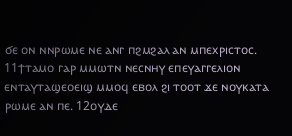ϭⲉ ⲟⲛ ⲛⲛⲣⲱⲙⲉ ⲛⲉ ⲁⲛⲅ ⲡϩⲙϩⲁⲗ ⲁⲛ ⲙⲡⲉⲭⲣⲓⲥⲧⲟⲥ.
11ϯⲧⲁⲙⲟ ⲅⲁⲣ ⲙⲙⲱⲧⲛ ⲛⲉⲥⲛⲏⲩ ⲉⲡⲉⲩⲁⲅⲅⲉⲗⲓⲟⲛ ⲉⲛⲧⲁⲩⲧⲁϣⲉⲟⲉⲓϣ ⲙⲙⲟϥ ⲉⲃⲟⲗ ϩⲓ ⲧⲟⲟⲧ ϫⲉ ⲛⲟⲩⲕⲁⲧⲁ ⲣⲱⲙⲉ ⲁⲛ ⲡⲉ. 12ⲟⲩⲇⲉ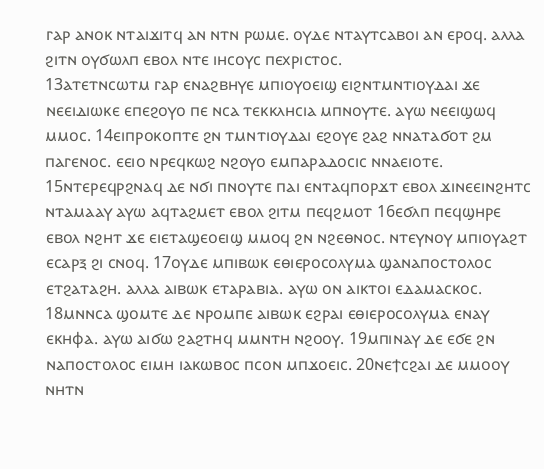ⲅⲁⲣ ⲁⲛⲟⲕ ⲛⲧⲁⲓϫⲓⲧϥ ⲁⲛ ⲛⲧⲛ ⲣⲱⲙⲉ. ⲟⲩⲇⲉ ⲛⲧⲁⲩⲧⲥⲁⲃⲟⲓ ⲁⲛ ⲉⲣⲟϥ. ⲁⲗⲗⲁ ϩⲓⲧⲛ ⲟⲩϭⲱⲗⲡ ⲉⲃⲟⲗ ⲛⲧⲉ ⲓⲏⲥⲟⲩⲥ ⲡⲉⲭⲣⲓⲥⲧⲟⲥ.
13ⲁⲧⲉⲧⲛⲥⲱⲧⲙ ⲅⲁⲣ ⲉⲛⲁϩⲃⲏⲩⲉ ⲙⲡⲓⲟⲩⲟⲉⲓϣ ⲉⲓϩⲛⲧⲙⲛⲧⲓⲟⲩⲇⲁⲓ ϫⲉ ⲛⲉⲉⲓⲇⲓⲱⲕⲉ ⲉⲡⲉϩⲟⲩⲟ ⲡⲉ ⲛⲥⲁ ⲧⲉⲕⲕⲗⲏⲥⲓⲁ ⲙⲡⲛⲟⲩⲧⲉ. ⲁⲩⲱ ⲛⲉⲉⲓϣⲱϥ ⲙⲙⲟⲥ. 14ⲉⲓⲡⲣⲟⲕⲟⲡⲧⲉ ϩⲛ ⲧⲙⲛⲧⲓⲟⲩⲇⲁⲓ ⲉϩⲟⲩⲉ ϩⲁϩ ⲛⲛⲁⲧⲁϭⲟⲧ ϩⲙ ⲡⲁⲅⲉⲛⲟⲥ. ⲉⲉⲓⲟ ⲛⲣⲉϥⲕⲱϩ ⲛϩⲟⲩⲟ ⲉⲙⲡⲁⲣⲁⲇⲟⲥⲓⲥ ⲛⲛⲁⲉⲓⲟⲧⲉ. 15ⲛⲧⲉⲣⲉϥⲣϩⲛⲁϥ ⲇⲉ ⲛϭⲓ ⲡⲛⲟⲩⲧⲉ ⲡⲁⲓ ⲉⲛⲧⲁϥⲡⲟⲣϫⲧ ⲉⲃⲟⲗ ϫⲓⲛⲉⲉⲓⲛϩⲏⲧⲥ ⲛⲧⲁⲙⲁⲁⲩ ⲁⲩⲱ ⲁϥⲧⲁϩⲙⲉⲧ ⲉⲃⲟⲗ ϩⲓⲧⲙ ⲡⲉϥϩⲙⲟⲧ 16ⲉϭⲗⲡ ⲡⲉϥϣⲏⲣⲉ ⲉⲃⲟⲗ ⲛϩⲏⲧ ϫⲉ ⲉⲓⲉⲧⲁϣⲉⲟⲉⲓϣ ⲙⲙⲟϥ ϩⲛ ⲛϩⲉⲑⲛⲟⲥ. ⲛⲧⲉⲩⲛⲟⲩ ⲙⲡⲓⲟⲩⲁϩⲧ ⲉⲥⲁⲣⲝ ϩⲓ ⲥⲛⲟϥ. 17ⲟⲩⲇⲉ ⲙⲡⲓⲃⲱⲕ ⲉⲑⲓⲉⲣⲟⲥⲟⲗⲩⲙⲁ ϣⲁⲛⲁⲡⲟⲥⲧⲟⲗⲟⲥ ⲉⲧϩⲁⲧⲁϩⲏ. ⲁⲗⲗⲁ ⲁⲓⲃⲱⲕ ⲉⲧⲁⲣⲁⲃⲓⲁ. ⲁⲩⲱ ⲟⲛ ⲁⲓⲕⲧⲟⲓ ⲉⲇⲁⲙⲁⲥⲕⲟⲥ.
18ⲙⲛⲛⲥⲁ ϣⲟⲙⲧⲉ ⲇⲉ ⲛⲣⲟⲙⲡⲉ ⲁⲓⲃⲱⲕ ⲉϩⲣⲁⲓ ⲉⲑⲓⲉⲣⲟⲥⲟⲗⲩⲙⲁ ⲉⲛⲁⲩ ⲉⲕⲏⲫⲁ. ⲁⲩⲱ ⲁⲓϭⲱ ϩⲁϩⲧⲏϥ ⲙⲙⲛⲧⲏ ⲛϩⲟⲟⲩ. 19ⲙⲡⲓⲛⲁⲩ ⲇⲉ ⲉϭⲉ ϩⲛ ⲛⲁⲡⲟⲥⲧⲟⲗⲟⲥ ⲉⲓⲙⲏ ⲓⲁⲕⲱⲃⲟⲥ ⲡⲥⲟⲛ ⲙⲡϫⲟⲉⲓⲥ. 20ⲛⲉϯⲥϩⲁⲓ ⲇⲉ ⲙⲙⲟⲟⲩ ⲛⲏⲧⲛ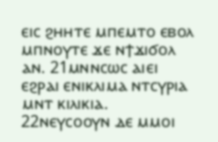ⲉⲓⲥ ϩⲏⲏⲧⲉ ⲙⲡⲉⲙⲧⲟ ⲉⲃⲟⲗ ⲙⲡⲛⲟⲩⲧⲉ ϫⲉ ⲛϯϫⲓϭⲟⲗ ⲁⲛ. 21ⲙⲛⲛⲥⲱⲥ ⲁⲓⲉⲓ ⲉϩⲣⲁⲓ ⲉⲛⲓⲕⲗⲓⲙⲁ ⲛⲧⲥⲩⲣⲓⲁ ⲙⲛⲧ ⲕⲓⲗⲓⲕⲓⲁ. 22ⲛⲉⲩⲥⲟⲟⲩⲛ ⲇⲉ ⲙⲙⲟⲓ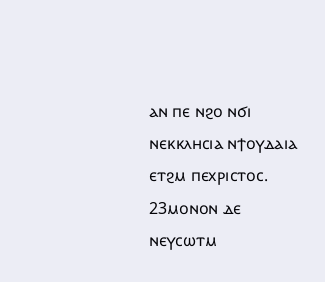ⲁⲛ ⲡⲉ ⲛϩⲟ ⲛϭⲓ ⲛⲉⲕⲕⲗⲏⲥⲓⲁ ⲛϯⲟⲩⲇⲁⲓⲁ ⲉⲧϩⲙ ⲡⲉⲭⲣⲓⲥⲧⲟⲥ. 23ⲙⲟⲛⲟⲛ ⲇⲉ ⲛⲉⲩⲥⲱⲧⲙ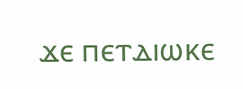ϫⲉ ⲡⲉⲧⲇⲓⲱⲕⲉ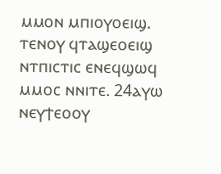ⲙⲙⲟⲛ ⲙⲡⲓⲟⲩⲟⲉⲓϣ. ⲧⲉⲛⲟⲩ ϥⲧⲁϣⲉⲟⲉⲓϣ ⲛⲧⲡⲓⲥⲧⲓⲥ ⲉⲛⲉϥϣⲱϥ ⲙⲙⲟⲥ ⲛⲛⲓⲧⲉ. 24ⲁⲩⲱ ⲛⲉⲩϯⲉⲟⲟⲩ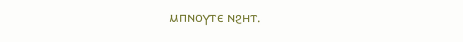ⲙⲡⲛⲟⲩⲧⲉ ⲛϩⲏⲧ.